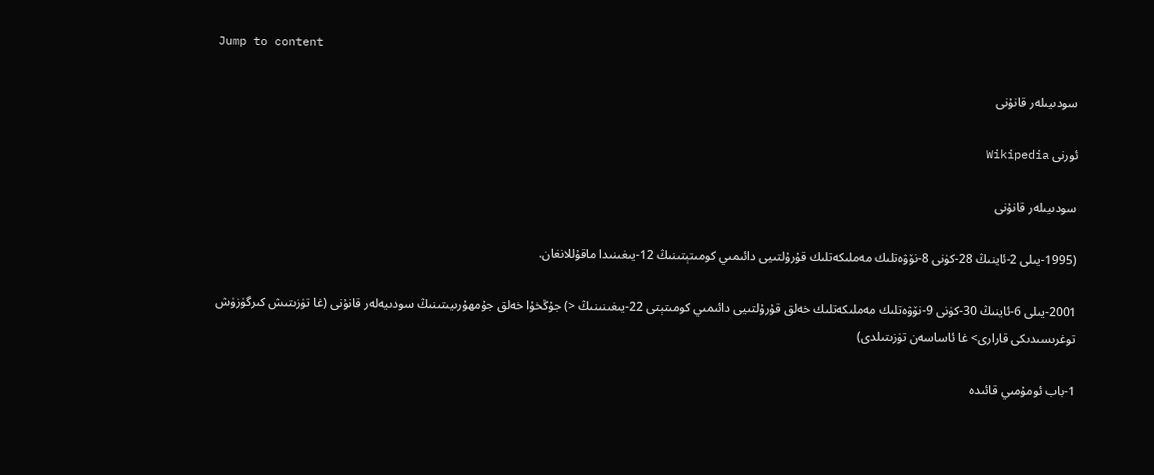Jump to content

سودىيىلەر قانۇنى

ئورنى Wikipedia

سودىيىلەر قانۇنى

(1995-يىلى 2-ئاينىڭ 28-كۈنى 8-نۆۋەتلىك مەملىكەتلىك قۇرۇلتىيى دائىمىي كومىتېتىنىڭ 12-يىغىنىدا ماقۇللانغان.

2001-يىلى 6-ئاينىڭ 30-كۈنى 9-نۆۋەتلىك مەملىكەتلىك خەلق قۇرۇلتىيى دائىمىي كومىتېتى 22-يىغىنىنىڭ <) جۇڭخۇا خەلق جۇمھۇرىيىتىنىڭ سودىيەلەر قانۇنى (غا تۈزىتىش كىرگۈزۈش توغرىسىدىكى قارارى> غا ئاساسەن تۈزىتىلدى)

1-باب ئومۇمىي قائىدە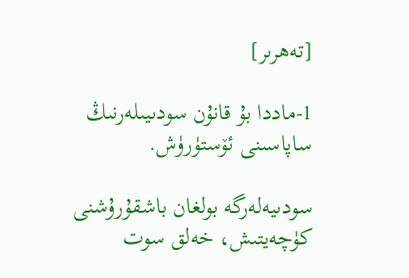[تەھرىر]

1-ماددا بۇ قانۇن سودىيىلەرنىڭ ساپاسىنى ئۆستۈرۈش.

سودىيەلەرگە بولغان باشقۇرۇشنى كۈچەيتىش، خەلق سوت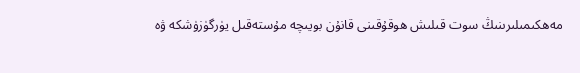مەھكىمىلىرىنىڭ سوت قىلىش ھوقۇقىنى قانۇن بويىچە مۇستەقىل يۈرگۈزۈشكە ۋە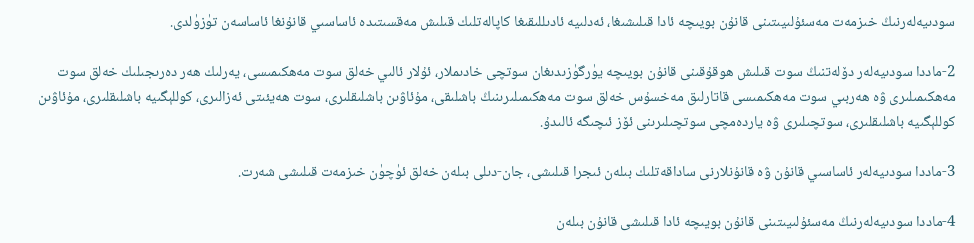سودىيەلەرنىڭ خىزمەت مەسئۇلىيىتىنى قانۇن بويىچە ئادا قىلىشىغا، ئەدلىيە ئادىللىقىغا كاپالەتلىك قىلىش مەقسىتىدە ئاساسىي قانۇنغا ئاساسەن تۈزۈلدى.

2-ماددا سودىيەلەر دۆلەتنىڭ سوت قىلىش ھوقۇقىنى قانۇن بويىچە يۈرگۈزىدىغان سوتچى خادىملار، ئۇلار ئالىي خەلق سوت مەھكىمىسى، يەرلىك ھەر دەرىجىلىك خەلق سوت مەھكىمىلىرى ۋە ھەربىي سوت مەھكىمىسى قاتارلىق مەخسۇس خەلق سوت مەھكىمىلىرىنىڭ باشلىقى، مۇئاۋىن باشلىقلىرى، سوت ھەيئىتى ئەزالىرى، كوللېگىيە باشلىقلىرى، مۇئاۋىن كوللېگىيە باشلىقلىرى، سوتچىلىرى ۋە ياردەمچى سوتچىلىرىنى ئۆز ئىچىگە ئالىدۇ.

3-ماددا سودىيەلەر ئاساسىي قانۇن ۋە قانۇنلارنى ساداقەتلىك بىلەن ئىجرا قىلىشى، جان-دىلى بىلەن خەلق ئۈچۈن خىزمەت قىلىشى شەرت.

4-ماددا سودىيەلەرنىڭ مەسئۇلىيىتىنى قانۇن بويىچە ئادا قىلىشى قانۇن بىلەن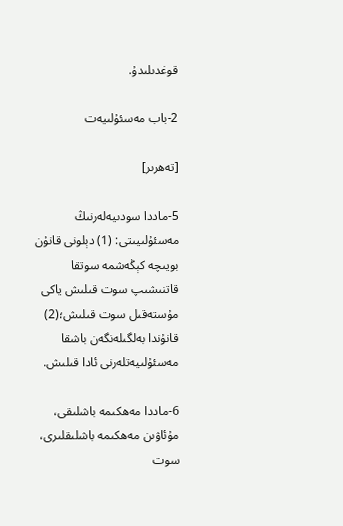قوغدىلىدۇ.

2-باب مەسئۇلىيەت

[تەھرىر]

5-ماددا سودىيەلەرنىڭ مەسئۇلىيىتى: (1) دېلونى قانۇن بويىچە كېڭەشمە سوتقا قاتنىشىپ سوت قىلىش ياكى مۇستەقىل سوت قىلىش؛(2) قانۇندا بەلگىلەنگەن باشقا مەسئۇلىيەتلەرنى ئادا قىلىش.

6-ماددا مەھكىمە باشلىقى، مۇئاۋىن مەھكىمە باشلىقلىرى، سوت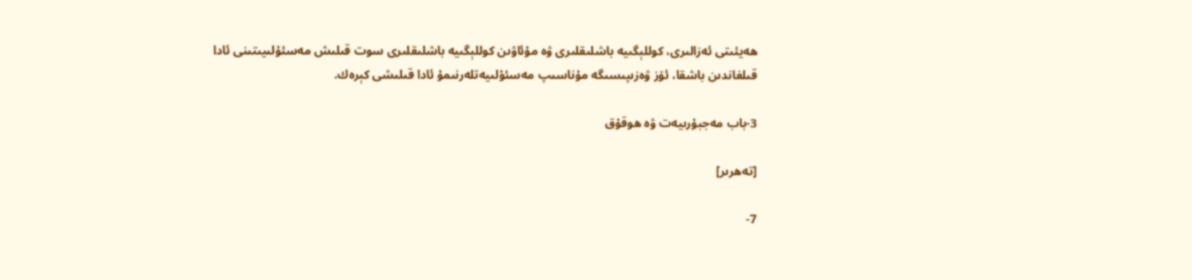ھەيئىتى ئەزالىرى، كوللېگىيە باشلىقلىرى ۋە مۇئاۋىن كوللېگىيە باشلىقلىرى سوت قىلىش مەسئۇلىيىتىنى ئادا قىلغاندىن باشقا، ئۆز ۋەزىپىسىگە مۇناسىپ مەسئۇلىيەتلەرنىمۇ ئادا قىلىشى كېرەك.

3-باب مەجبۇرىيەت ۋە ھوقۇق

[تەھرىر]

7-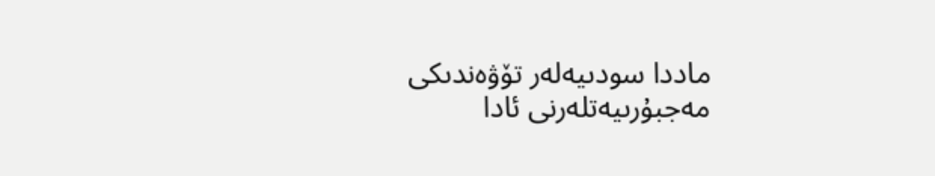ماددا سودىيەلەر تۆۋەندىكى مەجبۇرىيەتلەرنى ئادا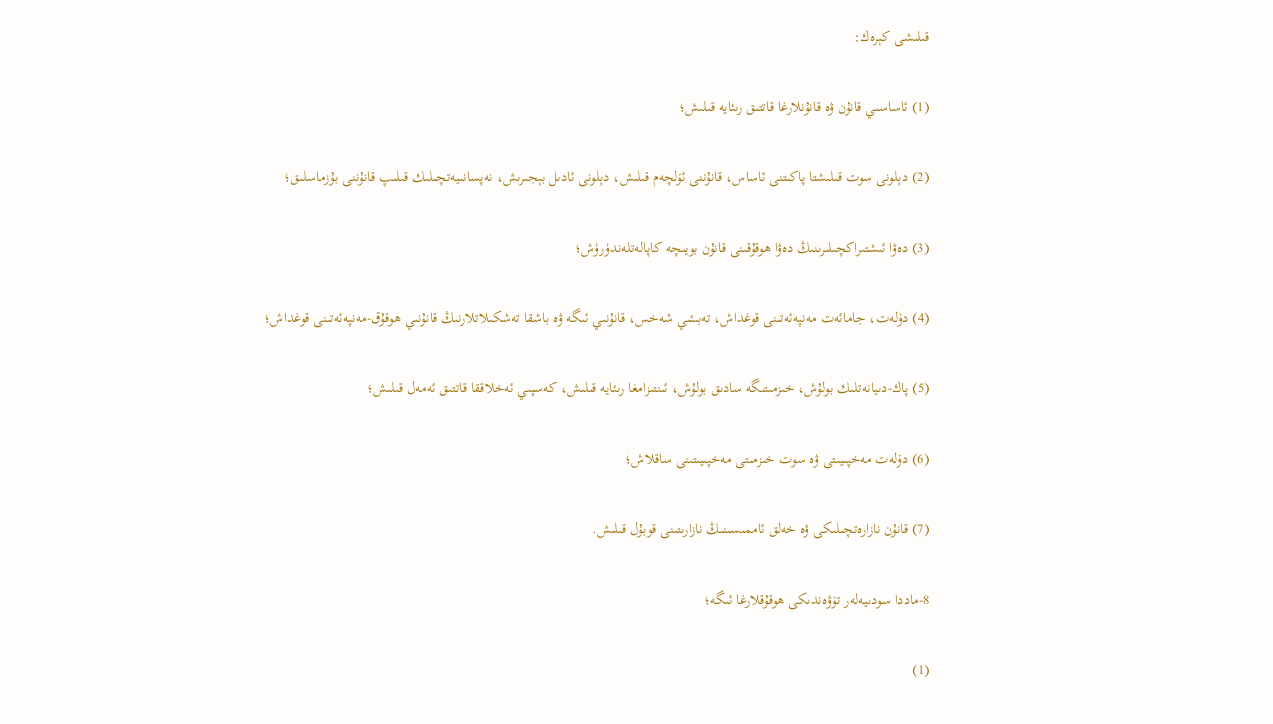قىلىشى كېرەك:

(1) ئاساسىي قانۇن ۋە قانۇنلارغا قاتتىق رىئايە قىلىش؛

(2) دېلونى سوت قىلىشتا پاكىتنى ئاساس، قانۇننى ئۆلچەم قىلىش، دېلونى ئادىل بېجىرىش، نەپسانىيەتچىلىك قىلىپ قانۇننى بۇزماسلىق؛

(3) دەۋا ئىشتىراكچىلىرىنىڭ دەۋا ھوقۇقىنى قانۇن بويىچە كاپالەتلەندۈرۈش؛

(4) دۆلەت، جامائەت مەنپەئەتىنى قوغداش، تەبىئىي شەخس، قانۇنىي ئىگە ۋە باشقا تەشكىلاتلارنىڭ قانۇنىي ھوقۇق-مەنپەئەتىنى قوغداش؛

(5) پاك-دىيانەتلىك بولۇش، خىزمىتىگە سادىق بولۇش، ئىنتىزامغا رىئايە قىلىش، كەسپىي ئەخلاققا قاتتىق ئەمەل قىلىش؛

(6) دۆلەت مەخپىيىتى ۋە سوت خىزمىتى مەخپىيىتىنى ساقلاش؛

(7) قانۇن نازارەتچىلىكى ۋە خەلق ئاممىسىنىڭ نازارىتىنى قوبۇل قىلىش.

8-ماددا سودىيەلەر تۆۋەندىكى ھوقۇقلارغا ئىگە؛

(1)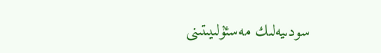سودىيەلىك مەسئۇلىيىتىنى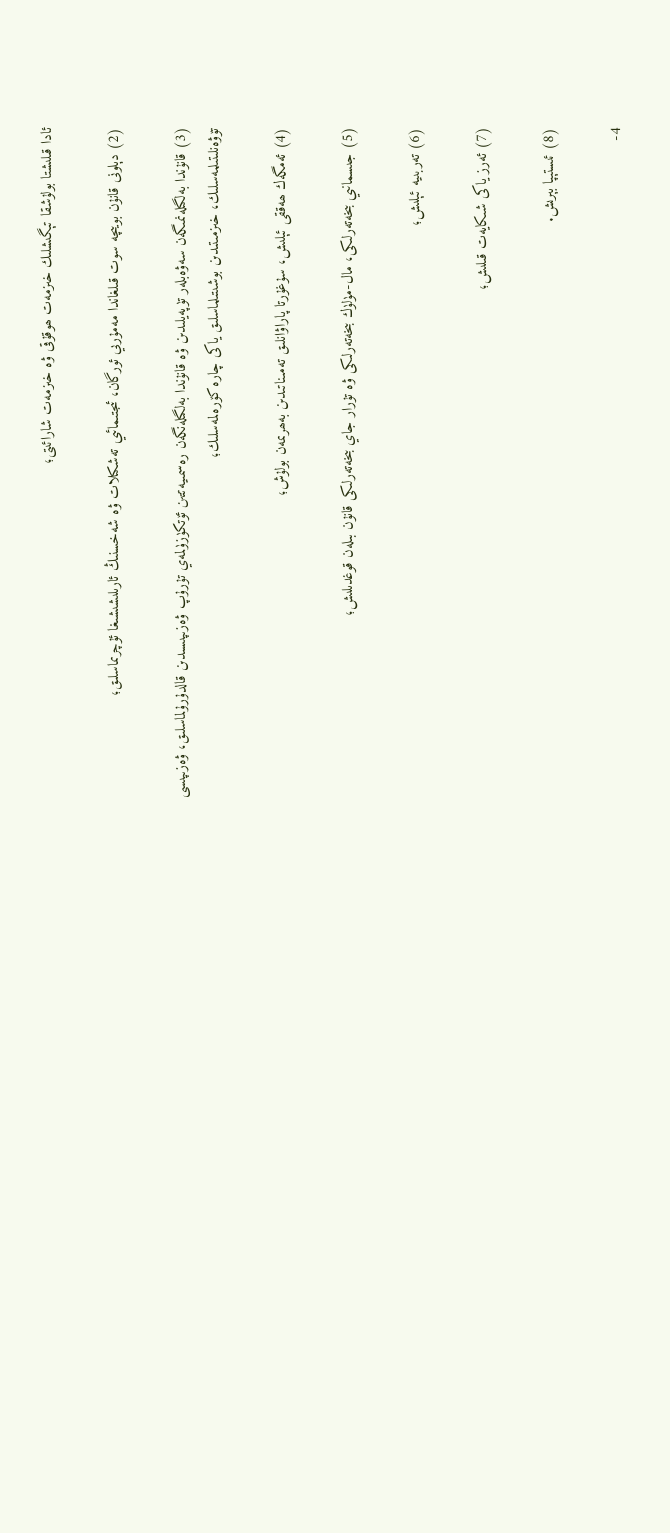ئادا قىلىشتا بولۇشقا تېگىشلىك خىزمەت ھوقۇقى ۋە خىزمەت شارائىتى؛

(2) دېلونى قانۇن بويىچە سوت قىلغاندا مەمۇرىي ئورگان، ئىجتىمائىي تەشكىلات ۋە شەخسنىڭ ئارىلىشىشىغا ئۇچرىماسلىق؛

(3) قانۇندا بەلگىلەنمىگەن سەۋەبلەر تۈپەيلىدىن ۋە قانۇندا بەلگىلەنگەن رەسمىيەتتىن ئۆتكۈزۈلمەي تۇرۇپ ۋەزىپىسىدىن قالدۇرۇلماسلىق، ۋەزىپىسى تۆۋەنلىتىلمەسلىك، خىزمىتىدىن بوشىتىلماسلىق ياكى چارە كۆرەلمەسلىك؛

(4) ئەمگەك ھەققى ئېلىش، سۇغۇرتا پاراۋانلىق تەمىناتىدىن بەھرىمەن بولۇش؛

(5) جىسمانىي بىخەتەرلىكى، مال-مۈلۈك بىخەتەرلىكى ۋە تۇرار جاي بىخەتەرلىكى قانۇن بىلەن قوغدىلىش؛

(6) تەربىيە ئېلىش؛

(7) ئەرز ياكى شىكايەت قىلىش؛

(8) ئىستېپا بېرىش.

4-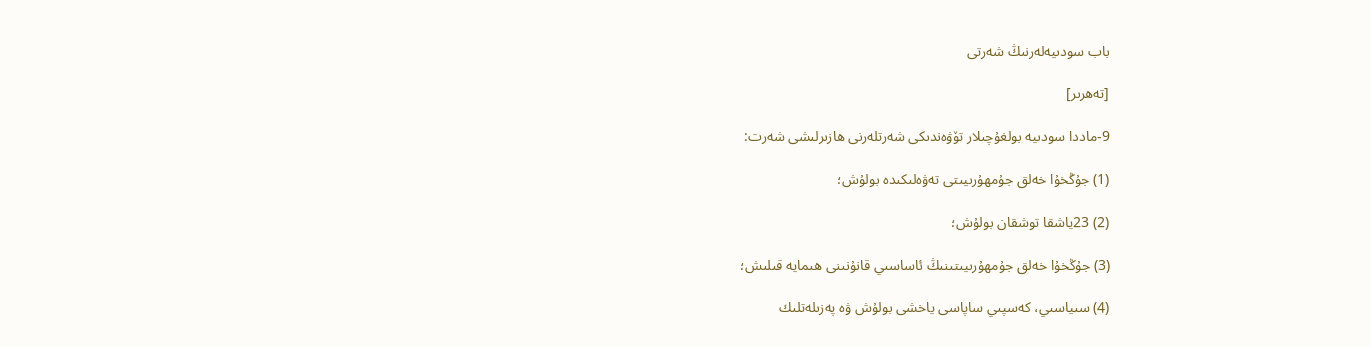باب سودىيەلەرنىڭ شەرتى

[تەھرىر]

9-ماددا سودىيە بولغۇچىلار تۆۋەندىكى شەرتلەرنى ھازىرلىشى شەرت:

(1) جۇڭخۇا خەلق جۇمھۇرىيىتى تەۋەلىكىدە بولۇش؛

(2) 23ياشقا توشقان بولۇش؛

(3) جۇڭخۇا خەلق جۇمھۇرىيىتىنىڭ ئاساسىي قانۇنىنى ھىمايە قىلىش؛

(4) سىياسىي، كەسپىي ساپاسى ياخشى بولۇش ۋە پەزىلەتلىك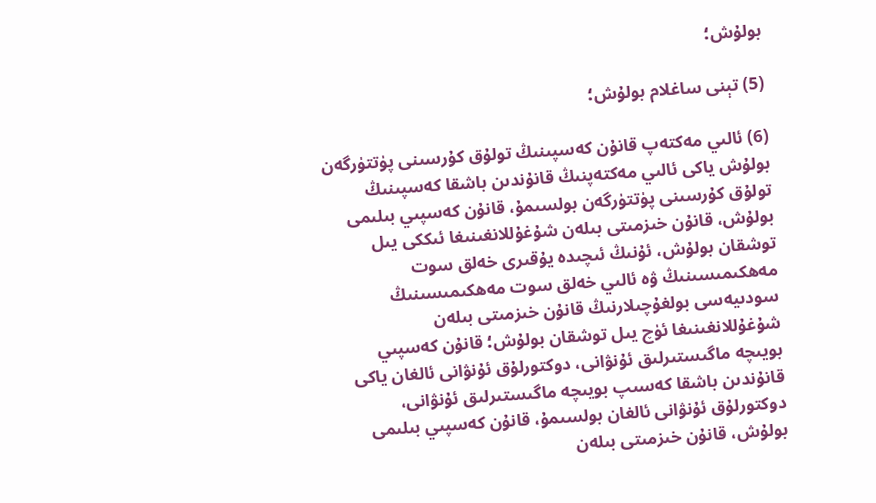بولۇش؛

(5) تېنى ساغلام بولۇش؛

(6) ئالىي مەكتەپ قانۇن كەسپىنىڭ تولۇق كۇرسىنى پۈتتۈرگەن بولۇش ياكى ئالىي مەكتەپنىڭ قانۇندىن باشقا كەسپىنىڭ تولۇق كۇرسىنى پۈتتۈرگەن بولسىمۇ، قانۇن كەسپىي بىلىمى بولۇش، قانۇن خىزمىتى بىلەن شۇغۇللانغىنىغا ئىككى يىل توشقان بولۇش، ئۇنىڭ ئىچىدە يۇقىرى خەلق سوت مەھكىمىسىنىڭ ۋە ئالىي خەلق سوت مەھكىمىسىنىڭ سودىيەسى بولغۇچىلارنىڭ قانۇن خىزمىتى بىلەن شۇغۇللانغىنىغا ئۈچ يىل توشقان بولۇش؛ قانۇن كەسپىي بويىچە ماگىستىرلىق ئۇنۋانى، دوكتورلۇق ئۇنۋانى ئالغان ياكى قانۇندىن باشقا كەسىپ بويىچە ماگىستىرلىق ئۇنۋانى، دوكتورلۇق ئۇنۋانى ئالغان بولسىمۇ، قانۇن كەسپىي بىلىمى بولۇش، قانۇن خىزمىتى بىلەن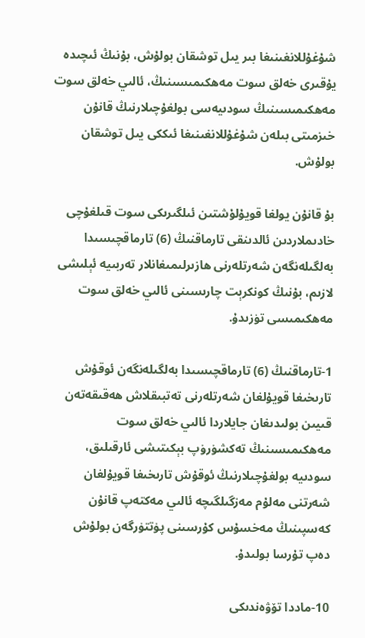شۇغۇللانغىنىغا بىر يىل توشقان بولۇش، بۇنىڭ ئىچىدە يۇقىرى خەلق سوت مەھكىمىسىنىڭ، ئالىي خەلق سوت مەھكىمىسىنىڭ سودىيەسى بولغۇچىلارنىڭ قانۇن خىزمىتى بىلەن شۇغۇللانغىنىغا ئىككى يىل توشقان بولۇش.

بۇ قانۇن يولغا قويۇلۇشتىن ئىلگىرىكى سوت قىلغۇچى خادىملاردىن ئالدىنقى تارماقنىڭ (6) تارماقچىسىدا بەلگىلەنگەن شەرتلەرنى ھازىرلىمىغانلار تەربىيە ئېلىشى لازىم، بۇنىڭ كونكرېت چارىسىنى ئالىي خەلق سوت مەھكىمىسى تۈزىدۇ.

1-تارماقنىڭ (6) تارماقچىسىدا بەلگىلەنگەن ئوقۇش تارىخىغا قويۇلغان شەرتلەرنى تەتبىقلاش ھەقىقەتەن قىيىن بولىدىغان جايلاردا ئالىي خەلق سوت مەھكىمىسىنىڭ تەكشۈرۈپ بېكىتىشى ئارقىلىق، سودىيە بولغۇچىلارنىڭ ئوقۇش تارىخىغا قويۇلغان شەرتنى مەلۇم مەزگىلگىچە ئالىي مەكتەپ قانۇن كەسپىنىڭ مەخسۇس كۇرسىنى پۈتتۈرگەن بولۇش دەپ تۇرسا بولىدۇ.

10-ماددا تۆۋەندىكى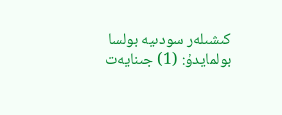كىشىلەر سودىيە بولسا بولمايدۇ: (1) جىنايەت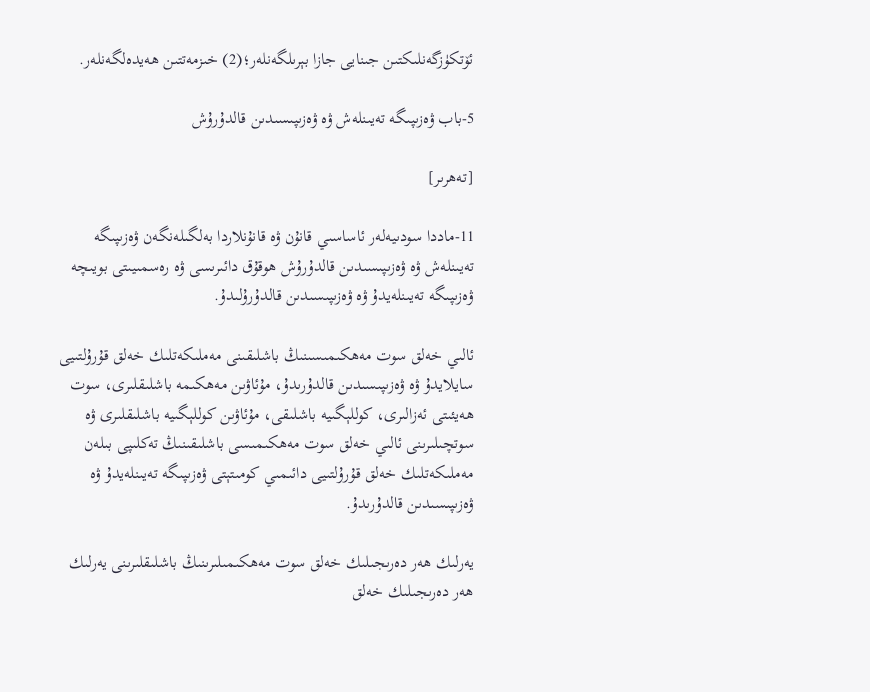ئۆتكۈزگەنلىكتىن جىنايى جازا بېرىلگەنلەر؛(2) خىزمەتتىن ھەيدەلگەنلەر.

5-باب ۋەزىپىگە تەيىنلەش ۋە ۋەزىپىسىدىن قالدۇرۇش

[تەھرىر]

11-ماددا سودىيەلەر ئاساسىي قانۇن ۋە قانۇنلاردا بەلگىلەنگەن ۋەزىپىگە تەيىنلەش ۋە ۋەزىپىسىدىن قالدۇرۇش ھوقۇق دائىرىسى ۋە رەسمىيىتى بويىچە ۋەزىپىگە تەيىنلەيدۇ ۋە ۋەزىپىسىدىن قالدۇرۇلىدۇ.

ئالىي خەلق سوت مەھكىمىسىنىڭ باشلىقىنى مەملىكەتلىك خەلق قۇرۇلتىيى سايلايدۇ ۋە ۋەزىپىسىدىن قالدۇرىدۇ، مۇئاۋىن مەھكىمە باشلىقلىرى، سوت ھەيئىتى ئەزالىرى، كوللېگىيە باشلىقى، مۇئاۋىن كوللېگىيە باشلىقلىرى ۋە سوتچىلىرىنى ئالىي خەلق سوت مەھكىمىسى باشلىقىنىڭ تەكلىپى بىلەن مەملىكەتلىك خەلق قۇرۇلتىيى دائىمىي كومىتېتى ۋەزىپىگە تەيىنلەيدۇ ۋە ۋەزىپىسىدىن قالدۇرىدۇ.

يەرلىك ھەر دەرىجىلىك خەلق سوت مەھكىمىلىرىنىڭ باشلىقلىرىنى يەرلىك ھەر دەرىجىلىك خەلق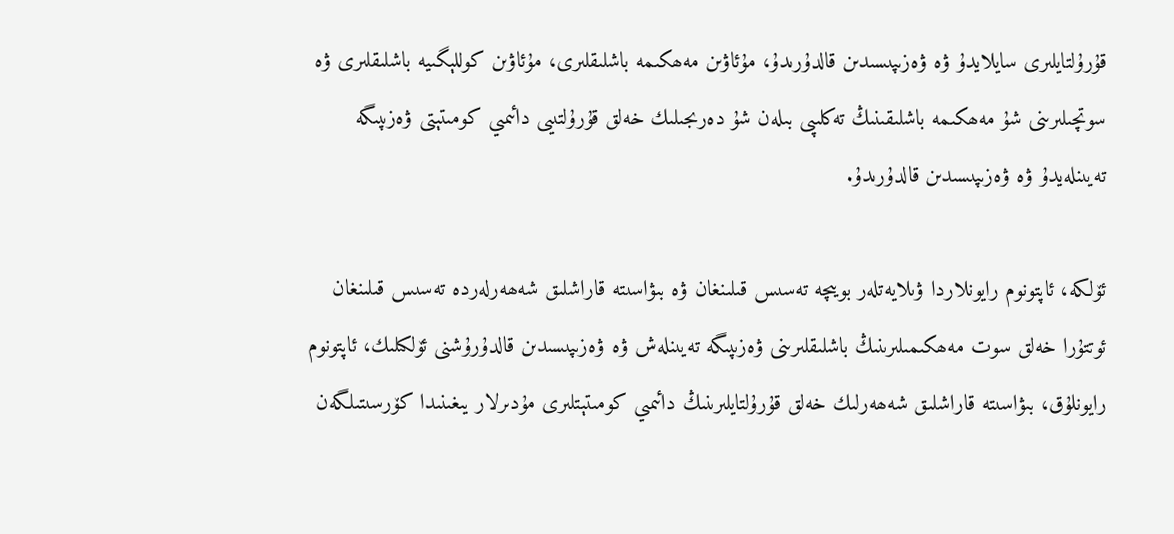قۇرۇلتايلىرى سايلايدۇ ۋە ۋەزىپىسىدىن قالدۇرىدۇ، مۇئاۋىن مەھكىمە باشلىقلىرى، مۇئاۋىن كوللېگىيە باشلىقلىرى ۋە سوتچىلىرىنى شۇ مەھكىمە باشلىقىنىڭ تەكلىپى بىلەن شۇ دەرىجىلىك خەلق قۇرۇلتىيى دائىمىي كومىتېتى ۋەزىپىگە تەيىنلەيدۇ ۋە ۋەزىپىسىدىن قالدۇرىدۇ.

ئۆلكە، ئاپتونوم رايونلاردا ۋىلايەتلەر بويىچە تەسىس قىلىنغان ۋە بىۋاسىتە قاراشلىق شەھەرلەردە تەسىس قىلىنغان ئوتتۇرا خەلق سوت مەھكىمىلىرىنىڭ باشلىقلىرىنى ۋەزىپىگە تەيىنلەش ۋە ۋەزىپىسىدىن قالدۇرۇشنى ئۆلكىلىك، ئاپتونوم رايونلۇق، بىۋاسىتە قاراشلىق شەھەرلىك خەلق قۇرۇلتايلىرىنىڭ دائىمىي كومىتېتلىرى مۇدىرلار يىغىنىدا كۆرسىتىلگەن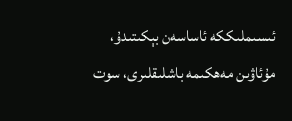ئىسىملىككە ئاساسەن بېكىتىدۇ، مۇئاۋىن مەھكىمە باشلىقلىرى، سوت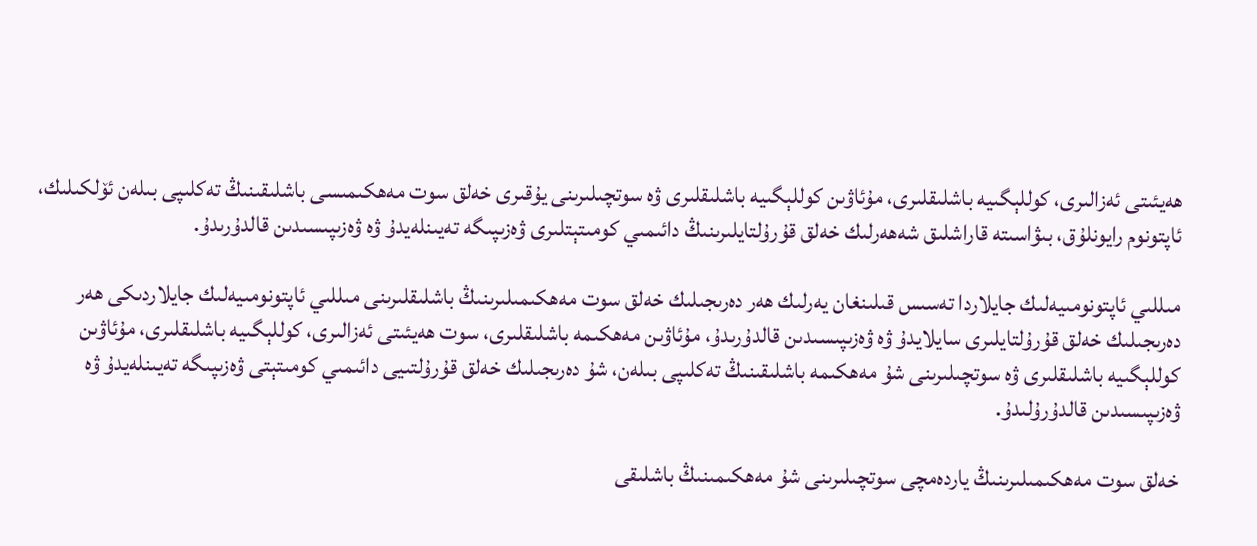ھەيئىتى ئەزالىرى، كوللېگىيە باشلىقلىرى، مۇئاۋىن كوللېگىيە باشلىقلىرى ۋە سوتچىلىرىنى يۇقىرى خەلق سوت مەھكىمىسى باشلىقىنىڭ تەكلىپى بىلەن ئۆلكىلىك، ئاپتونوم رايونلۇق، بىۋاسىتە قاراشلىق شەھەرلىك خەلق قۇرۇلتايلىرىنىڭ دائىمىي كومىتېتلىرى ۋەزىپىگە تەيىنلەيدۇ ۋە ۋەزىپىسىدىن قالدۇرىدۇ.

مىللىي ئاپتونومىيەلىك جايلاردا تەسىس قىلىنغان يەرلىك ھەر دەرىجىلىك خەلق سوت مەھكىمىلىرىنىڭ باشلىقلىرىنى مىللىي ئاپتونومىيەلىك جايلاردىكى ھەر دەرىجىلىك خەلق قۇرۇلتايلىرى سايلايدۇ ۋە ۋەزىپىسىدىن قالدۇرىدۇ، مۇئاۋىن مەھكىمە باشلىقلىرى، سوت ھەيئىتى ئەزالىرى، كوللېگىيە باشلىقلىرى، مۇئاۋىن كوللېگىيە باشلىقلىرى ۋە سوتچىلىرىنى شۇ مەھكىمە باشلىقىنىڭ تەكلىپى بىلەن، شۇ دەرىجىلىك خەلق قۇرۇلتىيى دائىمىي كومىتېتى ۋەزىپىگە تەيىنلەيدۇ ۋە ۋەزىپىسىدىن قالدۇرۇلىدۇ.

خەلق سوت مەھكىمىلىرىنىڭ ياردەمچى سوتچىلىرىنى شۇ مەھكىمىنىڭ باشلىقى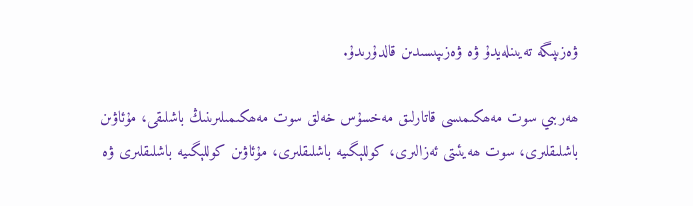ۋەزىپىگە تەيىنلەيدۇ ۋە ۋەزىپىسىدىن قالدۇرىدۇ.

ھەربىي سوت مەھكىمىسى قاتارلىق مەخسۇس خەلق سوت مەھكىمىلىرىنىڭ باشلىقى، مۇئاۋىن باشلىقلىرى، سوت ھەيئىتى ئەزالىرى، كوللېگىيە باشلىقلىرى، مۇئاۋىن كوللېگىيە باشلىقلىرى ۋە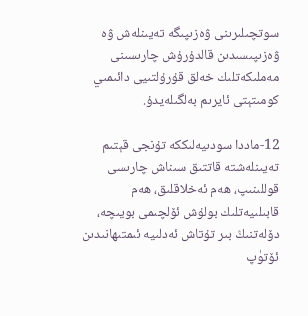سوتچىلىرىنى ۋەزىپىگە تەيىنلەش ۋە ۋەزىپىسىدىن قالدۇرۇش چارىسىنى مەملىكەتلىك خەلق قۇرۇلتىيى دائىمىي كومىتېتى ئايرىم بەلگىلەيدۇ.

12-ماددا سودىيەلىككە تۇنجى قېتىم تەيىنلەشتە قاتتىق سىناش چارىسى قوللىنىپ، ھەم ئەخلاقلىق، ھەم قابىلىيەتلىك بولۇش ئۆلچىمى بويىچە، دۆلەتنىڭ بىر تۇتاش ئەدلىيە ئىمتىھانىدىن ئۆتۈپ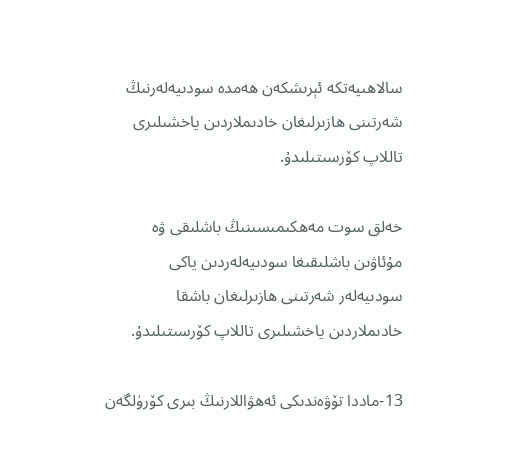سالاھىيەتكە ئېرىشكەن ھەمدە سودىيەلەرنىڭ شەرتىنى ھازىرلىغان خادىملاردىن ياخشىلىرى تاللاپ كۆرسىتىلىدۇ.

خەلق سوت مەھكىمىسىنىڭ باشلىقى ۋە مۇئاۋىن باشلىقىغا سودىيەلەردىن ياكى سودىيەلەر شەرتىنى ھازىرلىغان باشقا خادىملاردىن ياخشىلىرى تاللاپ كۆرسىتىلىدۇ.

13-ماددا تۆۋەندىكى ئەھۋاللارنىڭ بىرى كۆرۈلگەن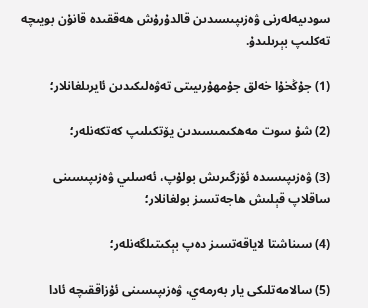سودىيەلەرنى ۋەزىپىسىدىن قالدۇرۇش ھەققىدە قانۇن بويىچە تەكلىپ بېرىلىدۇ.

(1) جۇڭخۇا خەلق جۇمھۇرىيىتى تەۋەلىكىدىن ئايرىلغانلار؛

(2) شۇ سوت مەھكىمىسىدىن يۆتكىلىپ كەتكەنلەر؛

(3) ۋەزىپىسىدە ئۆزگىرىش بولۇپ، ئەسلىي ۋەزىپىسىنى ساقلاپ قېلىش ھاجەتسىز بولغانلار؛

(4) سىناشتا لاياقەتسىز دەپ بېكىتىلگەنلەر؛

(5) سالامەتلىكى يار بەرمەي، ۋەزىپىسىنى ئۇزاققىچە ئادا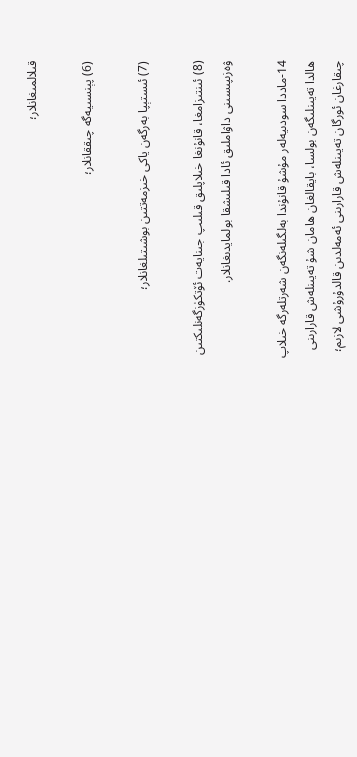قىلالمىغانلار؛

(6) پېنسىيەگە چىققانلار؛

(7) ئىستېپا بەرگەن ياكى خىزمەتتىن بوشىتىلغانلار؛

(8) ئىنتىزامغا، قانۇنغا خىلاپلىق قىلىپ جىنايەت ئۆتكۈزگەنلىكتىن ۋەزىپىسىنى داۋاملىق ئادا قىلىشقا بولمايدىغانلار.

14-ماددا سودىيەلەر مۇشۇ قانۇندا بەلگىلەنگەن شەرتلەرگە خىلاپ ھالدا تەيىنلىگەن بولسا، بايقالغان ھامان شۇ تەيىنلەش قارارىنى چىقارغان ئورگان تەيىنلەش قارارىنى ئەمەلدىن قالدۇرۇشى لازىم؛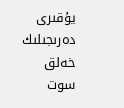يۇقىرى دەرىجىلىك خەلق سوت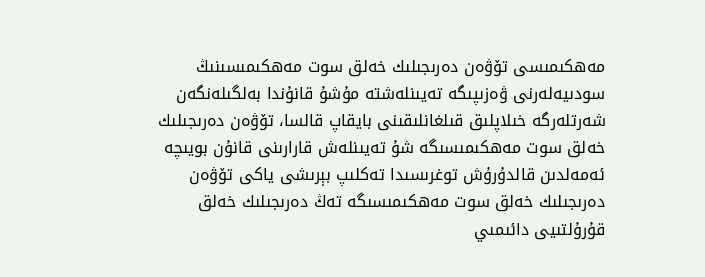مەھكىمىسى تۆۋەن دەرىجىلىك خەلق سوت مەھكىمىسىنىڭ سودىيەلەرنى ۋەزىپىگە تەيىنلەشتە مۇشۇ قانۇندا بەلگىلەنگەن شەرتلەرگە خىلاپلىق قىلغانلىقىنى بايقاپ قالسا، تۆۋەن دەرىجىلىك خەلق سوت مەھكىمىسىگە شۇ تەيىنلەش قارارىنى قانۇن بويىچە ئەمەلدىن قالدۇرۇش توغرىسىدا تەكلىپ بېرىشى ياكى تۆۋەن دەرىجىلىك خەلق سوت مەھكىمىسىگە تەڭ دەرىجىلىك خەلق قۇرۇلتىيى دائىمىي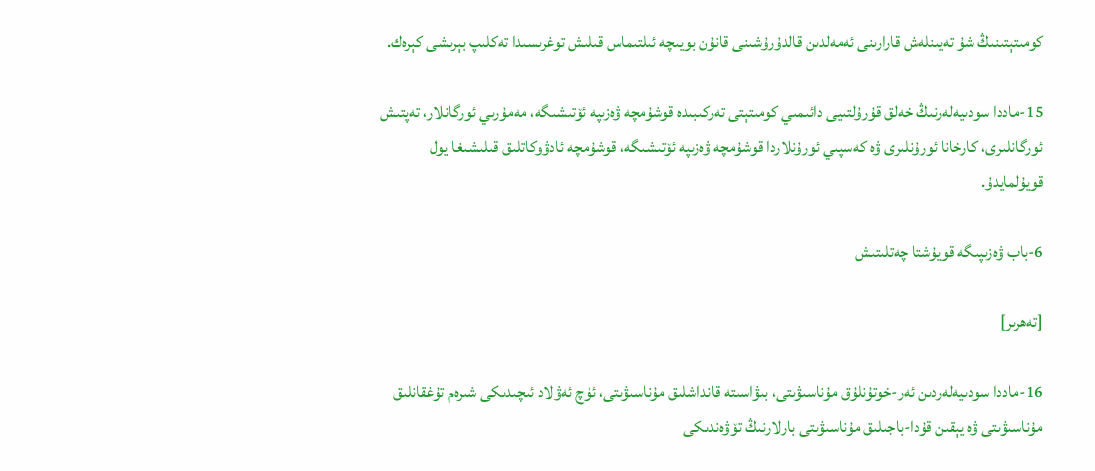كومىتېتىنىڭ شۇ تەيىنلەش قارارىنى ئەمەلدىن قالدۇرۇشىنى قانۇن بويىچە ئىلتىماس قىلىش توغرىسىدا تەكلىپ بېرىشى كېرەك.

15-ماددا سودىيەلەرنىڭ خەلق قۇرۇلتىيى دائىمىي كومىتېتى تەركىبىدە قوشۇمچە ۋەزىپە ئۆتىشىگە، مەمۇرىي ئورگانلار، تەپتىش ئورگانلىرى، كارخانا ئورۇنلىرى ۋە كەسپىي ئورۇنلاردا قوشۇمچە ۋەزىپە ئۆتىشىگە، قوشۇمچە ئادۋوكاتلىق قىلىشىغا يول قويۇلمايدۇ.

6-باب ۋەزىپىگە قويۇشتا چەتلىتىش

[تەھرىر]

16-ماددا سودىيەلەردىن ئەر-خوتۇنلۇق مۇناسىۋىتى، بىۋاسىتە قانداشلىق مۇناسىۋىتى، ئۈچ ئەۋلاد ئىچىدىكى شىرەم تۇغقانلىق مۇناسىۋىتى ۋە يېقىن قۇدا-باجىلىق مۇناسىۋىتى بارلارنىڭ تۆۋەندىكى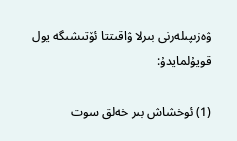ۋەزىپىلەرنى بىرلا ۋاقىتتا ئۆتىشىگە يول قويۇلمايدۇ:

(1) ئوخشاش بىر خەلق سوت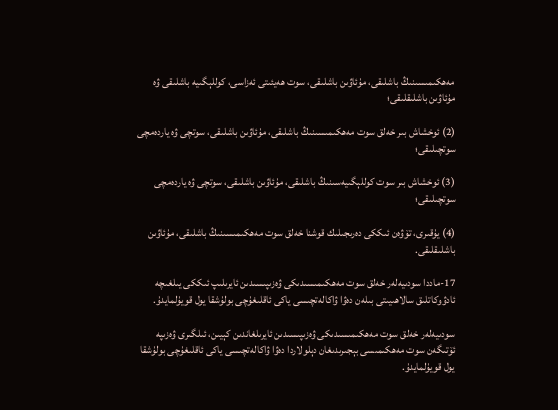مەھكىمىسىنىڭ باشلىقى، مۇئاۋىن باشلىقى، سوت ھەيئىتى ئەزاسى، كوللېگىيە باشلىقى ۋە مۇئاۋىن باشلىقلىقى؛

(2) ئوخشاش بىر خەلق سوت مەھكىمىسىنىڭ باشلىقى، مۇئاۋىن باشلىقى، سوتچى ۋە ياردەمچى سوتچىلىقى؛

(3) ئوخشاش بىر سوت كوللېگىيەسىنىڭ باشلىقى، مۇئاۋىن باشلىقى، سوتچى ۋە ياردەمچى سوتچىلىقى؛

(4) يۇقىرى، تۆۋەن ئىككى دەرىجىلىك قوشنا خەلق سوت مەھكىمىسىنىڭ باشلىقى، مۇئاۋىن باشلىقلىقى.

17-ماددا سودىيەلەر خەلق سوت مەھكىمىسىدىكى ۋەزىپىسىدىن ئايرىلىپ ئىككى يىلغىچە ئادۋوكاتلىق سالاھىيىتى بىلەن دەۋا ۋاكالەتچىسى ياكى ئاقلىغۇچى بولۇشقا يول قويۇلمايدۇ.

سودىيەلەر خەلق سوت مەھكىمىسىدىكى ۋەزىپىسىدىن ئايرىلغاندىن كېيىن، ئىلگىرى ۋەزىپە ئۆتىگەن سوت مەھكىمىسى بېجىرىدىغان دېلولاردا دەۋا ۋاكالەتچىسى ياكى ئاقلىغۇچى بولۇشقا يول قويۇلمايدۇ.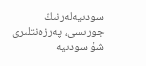سودىيەلەرنىڭ جورىسى، پەرزەنتلىرى شۇ سودىيە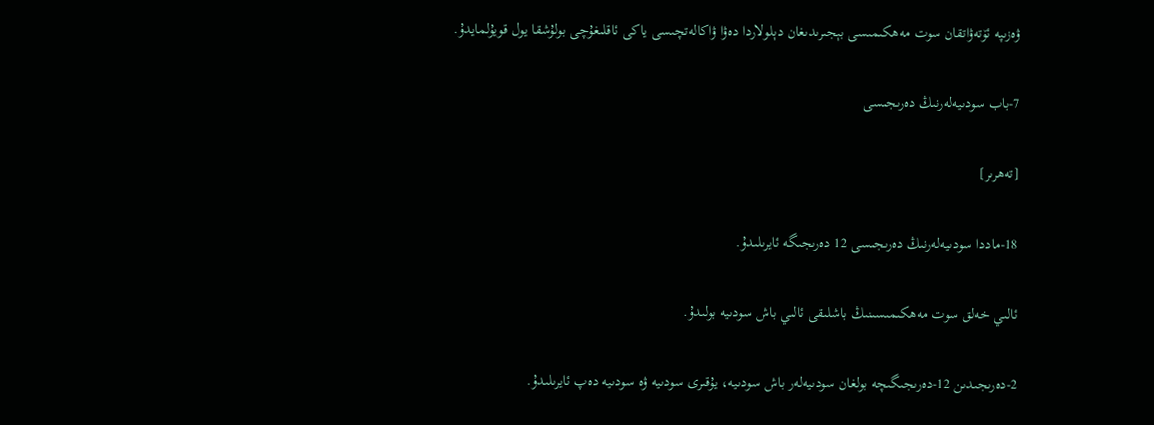ۋەزىپە ئۆتەۋاتقان سوت مەھكىمىسى بېجىرىدىغان دېلولاردا دەۋا ۋاكالەتچىسى ياكى ئاقلىغۇچى بولۇشقا يول قويۇلمايدۇ.

7-باب سودىيەلەرنىڭ دەرىجىسى

[تەھرىر]

18-ماددا سودىيەلەرنىڭ دەرىجىسى 12 دەرىجىگە ئايرىلىدۇ.

ئالىي خەلق سوت مەھكىمىسىنىڭ باشلىقى ئالىي باش سودىيە بولىدۇ.

2-دەرىجىدىن 12-دەرىجىگىچە بولغان سودىيەلەر باش سودىيە، يۇقىرى سودىيە ۋە سودىيە دەپ ئايرىلىدۇ.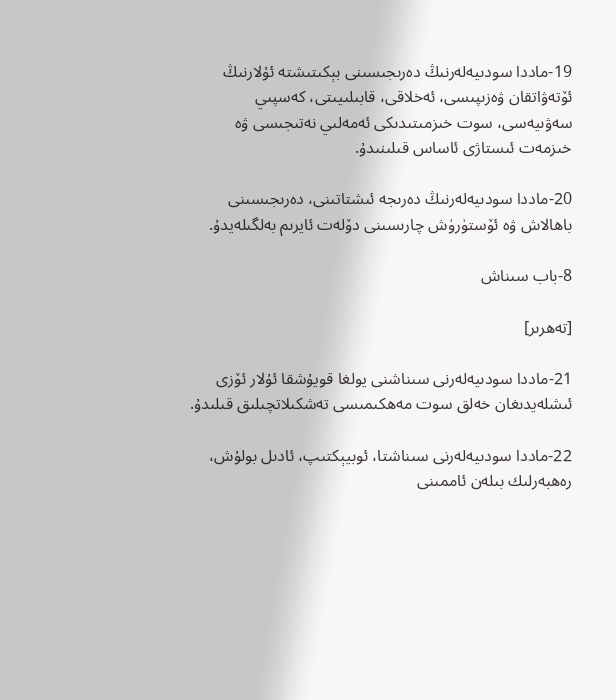19-ماددا سودىيەلەرنىڭ دەرىجىسىنى بېكىتىشتە ئۇلارنىڭ ئۆتەۋاتقان ۋەزىپىسى، ئەخلاقى، قابىلىيىتى، كەسپىي سەۋىيەسى، سوت خىزمىتىدىكى ئەمەلىي نەتىجىسى ۋە خىزمەت ئىستاژى ئاساس قىلىنىدۇ.

20-ماددا سودىيەلەرنىڭ دەرىجە ئىشتاتىنى، دەرىجىسىنى باھالاش ۋە ئۆستۈرۈش چارىسىنى دۆلەت ئايرىم بەلگىلەيدۇ.

8-باب سىناش

[تەھرىر]

21-ماددا سودىيەلەرنى سىناشنى يولغا قويۇشقا ئۇلار ئۆزى ئىشلەيدىغان خەلق سوت مەھكىمىسى تەشكىلاتچىلىق قىلىدۇ.

22-ماددا سودىيەلەرنى سىناشتا، ئوبيېكتىپ، ئادىل بولۇش، رەھبەرلىك بىلەن ئاممىنى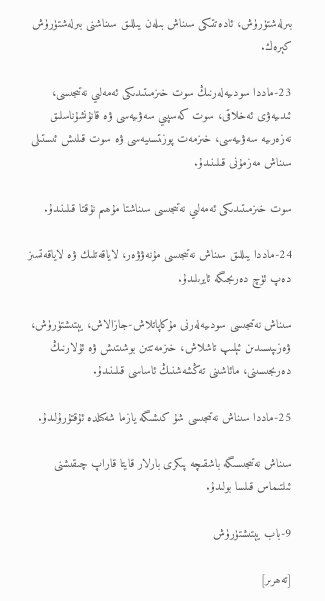بىرلەشتۈرۈش، ئادەتتىكى سىناش بىلەن يىللىق سىناشنى بىرلەشتۈرۈش كېرەك.

23-ماددا سودىيەلەرنىڭ سوت خىزمىتىدىكى ئەمەلىي نەتىجىسى، ئىدىيەۋى ئەخلاقى، سوت كەسپىي سەۋىيەسى ۋە قانۇنشۇناسلىق نەزەرىيە سەۋىيەسى، خىزمەت پوزىتسىيەسى ۋە سوت قىلىش ئىستىلى سىناش مەزمۇنى قىلىنىدۇ.

سوت خىزمىتىدىكى ئەمەلىي نەتىجىسى سىناشتا مۇھىم نۇقتا قىلىنىدۇ.

24-ماددا يىللىق سىناش نەتىجىسى مۇنەۋۋەر، لاياقەتلىك ۋە لاياقەتسىز دەپ ئۈچ دەرىجىگە ئايرىلىدۇ.

سىناش نەتىجىسى سودىيەلەرنى مۇكاپاتلاش-جازالاش، يېتىشتۈرۈش، ۋەزىپىسىدىن ئېلىپ تاشلاش، خىزمەتتىن بوشىتىش ۋە ئۇلارنىڭ دەرىجىسىنى، مائاشىنى تەڭشەشنىڭ ئاساسى قىلىنىدۇ.

25-ماددا سىناش نەتىجىسى شۇ كىشىگە يازما شەكىلدە ئۇقتۇرۇلىدۇ.

سىناش نەتىجىسىگە باشقىچە پىكرى بارلار قايتا قاراپ چىقىشنى ئىلتىماس قىلسا بولىدۇ.

9-باب يېتىشتۈرۈش

[تەھرىر]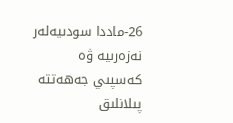26-ماددا سودىيەلەر نەزەرىيە ۋە كەسپىي جەھەتتە پىلانلىق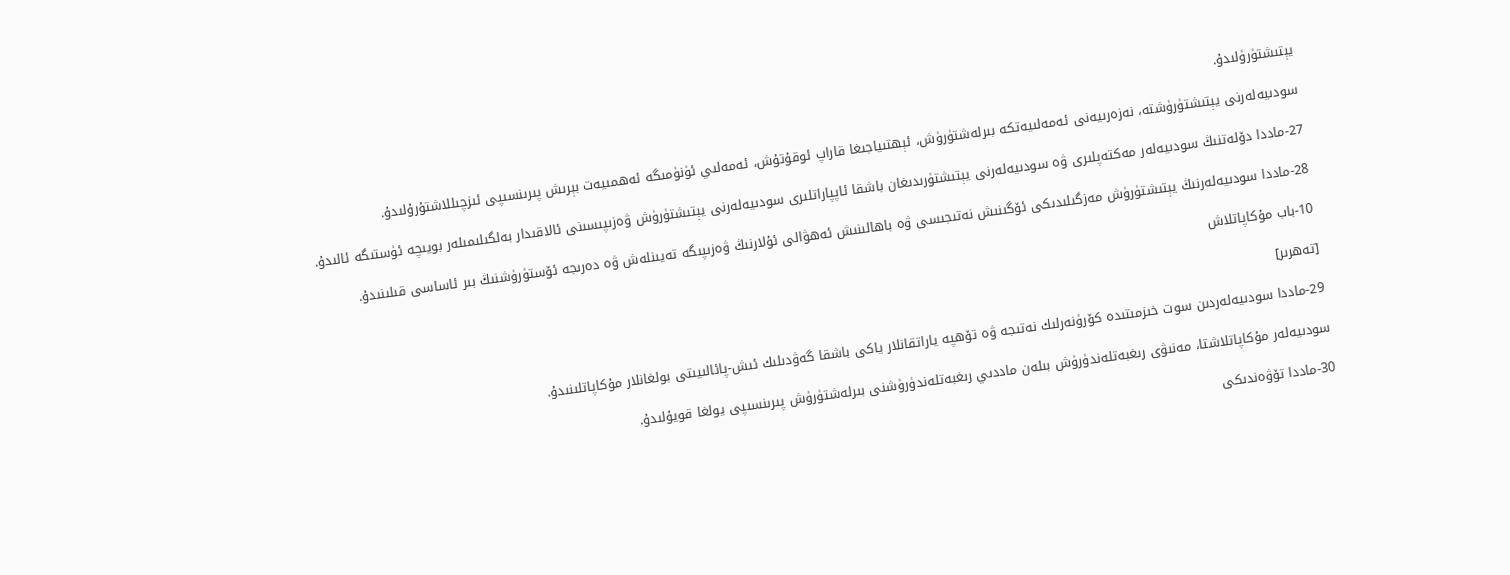يېتىشتۈرۈلىدۇ.

سودىيەلەرنى يېتىشتۈرۈشتە، نەزەرىيەنى ئەمەلىيەتكە بىرلەشتۈرۈش، ئېھتىياجىغا قاراپ ئوقۇتۇش، ئەمەلىي ئۈنۈمىگە ئەھمىيەت بېرىش پىرىنسىپى ئىزچىللاشتۇرۇلىدۇ.

27-ماددا دۆلەتنىڭ سودىيەلەر مەكتەپلىرى ۋە سودىيەلەرنى يېتىشتۈرىدىغان باشقا ئاپپاراتلىرى سودىيەلەرنى يېتىشتۈرۈش ۋەزىپىسىنى ئالاقىدار بەلگىلىمىلەر بويىچە ئۈستىگە ئالىدۇ.

28-ماددا سودىيەلەرنىڭ يېتىشتۈرۈش مەزگىلىدىكى ئۆگىنىش نەتىجىسى ۋە باھالىنىش ئەھۋالى ئۇلارنىڭ ۋەزىپىگە تەيىنلەش ۋە دەرىجە ئۆستۈرۈشنىڭ بىر ئاساسى قىلىنىدۇ.

10-باب مۇكاپاتلاش

[تەھرىر]

29-ماددا سودىيەلەردىن سوت خىزمىتىدە كۆرۈنەرلىك نەتىجە ۋە تۆھپە ياراتقانلار ياكى باشقا گەۋدىلىك ئىش-پائالىيىتى بولغانلار مۇكاپاتلىنىدۇ.

سودىيەلەر مۇكاپاتلاشتا، مەنىۋى رىغبەتلەندۈرۈش بىلەن ماددىي رىغبەتلەندۈرۈشنى بىرلەشتۈرۈش پىرىنسىپى يولغا قويۇلىدۇ.

30-ماددا تۆۋەندىكى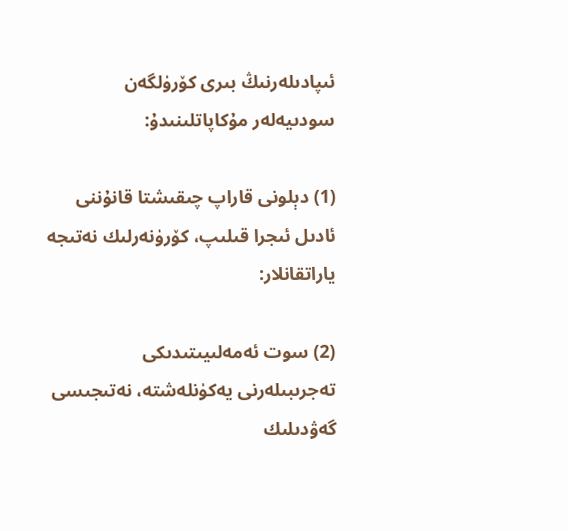ئىپادىلەرنىڭ بىرى كۆرۈلگەن سودىيەلەر مۇكاپاتلىنىدۇ:

(1) دېلونى قاراپ چىقىشتا قانۇننى ئادىل ئىجرا قىلىپ، كۆرۈنەرلىك نەتىجە ياراتقانلار:

(2) سوت ئەمەلىيىتىدىكى تەجرىبىلەرنى يەكۈنلەشتە، نەتىجىسى گەۋدىلىك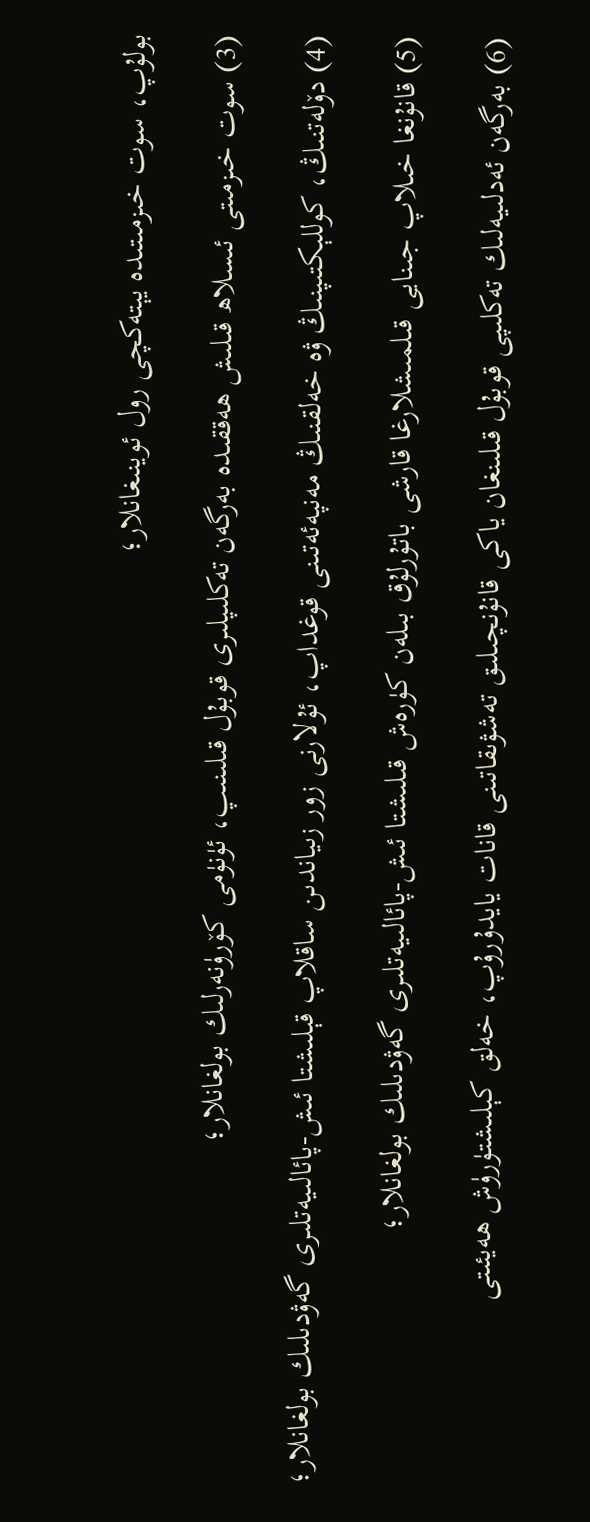بولۇپ، سوت خىزمىتىدە يېتەكچى رول ئوينىغانلار؛

(3) سوت خىزمىتى ئىسلاھ قىلىش ھەققىدە بەرگەن تەكلىپلىرى قوبۇل قىلىنىپ، ئۈنۈمى كۆرۈنەرلىك بولغانلار؛

(4) دۆلەتنىڭ، كوللېكتىپنىڭ ۋە خەلقنىڭ مەنپەئەتىنى قوغداپ، ئۇلارنى زور زىياندىن ساقلاپ قېلىشتا ئىش-پائالىيەتلىرى گەۋدىلىك بولغانلار؛

(5) قانۇنغا خىلاپ جىنايى قىلمىشلارغا قارشى باتۇرلۇق بىلەن كۈرەش قىلىشتا ئىش-پائالىيەتلىرى گەۋدىلىك بولغانلار؛

(6) بەرگەن ئەدلىيەلىك تەكلىپى قوبۇل قىلىنغان ياكى قانۇنچىلىق تەشۋىقاتىنى قانات يايدۇرۇپ، خەلق كېلىشتۈرۈش ھەيئىتى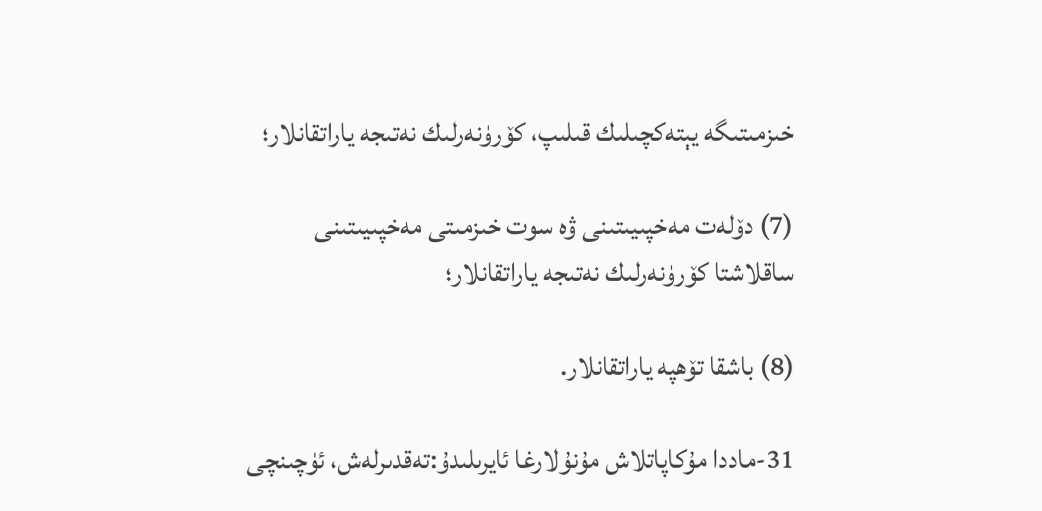خىزمىتىگە يېتەكچىلىك قىلىپ، كۆرۈنەرلىك نەتىجە ياراتقانلار؛

(7) دۆلەت مەخپىيىتىنى ۋە سوت خىزمىتى مەخپىيىتىنى ساقلاشتا كۆرۈنەرلىك نەتىجە ياراتقانلار؛

(8) باشقا تۆھپە ياراتقانلار.

31-ماددا مۇكاپاتلاش مۇنۇلارغا ئايرىلىدۇ:تەقدىرلەش، ئۈچىنچى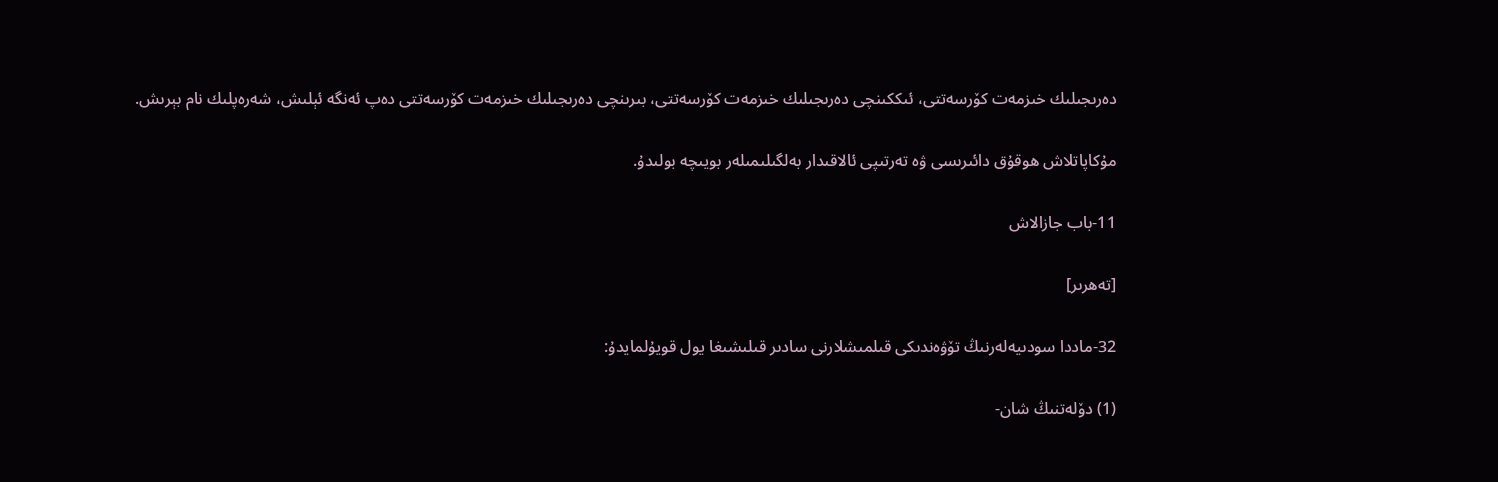دەرىجىلىك خىزمەت كۆرسەتتى، ئىككىنچى دەرىجىلىك خىزمەت كۆرسەتتى، بىرىنچى دەرىجىلىك خىزمەت كۆرسەتتى دەپ ئەنگە ئېلىش، شەرەپلىك نام بېرىش.

مۇكاپاتلاش ھوقۇق دائىرىسى ۋە تەرتىپى ئالاقىدار بەلگىلىمىلەر بويىچە بولىدۇ.

11-باب جازالاش

[تەھرىر]

32-ماددا سودىيەلەرنىڭ تۆۋەندىكى قىلمىشلارنى سادىر قىلىشىغا يول قويۇلمايدۇ:

(1) دۆلەتنىڭ شان-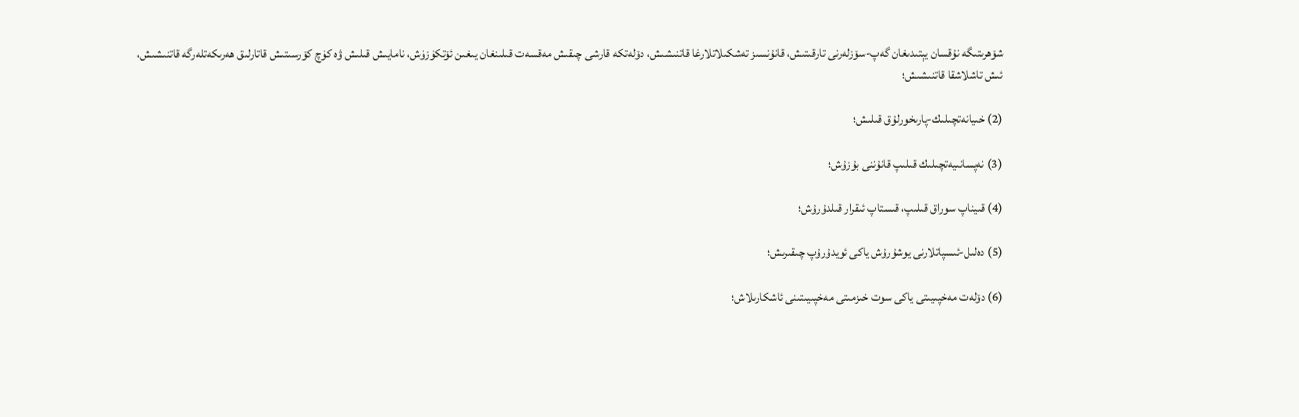شۆھرىتىگە نۇقسان يېتىدىغان گەپ-سۆزلەرنى تارقىتىش، قانۇنسىز تەشكىلاتلارغا قاتنىشىش، دۆلەتكە قارشى چىقىش مەقسەت قىلىنغان يىغىن ئۆتكۈزۈش، نامايىش قىلىش ۋە كۈچ كۆرسىتىش قاتارلىق ھەرىكەتلەرگە قاتنىشىش، ئىش تاشلاشقا قاتنىشىش؛

(2) خىيانەتچىلىك-پارىخورلۇق قىلىش؛

(3) نەپسانىيەتچىلىك قىلىپ قانۇننى بۇزۇش؛

(4) قىيناپ سوراق قىلىپ، قىستاپ ئىقرار قىلدۇرۇش؛

(5) دەلىل-ئىسپاتلارنى يوشۇرۇش ياكى ئويدۇرۇپ چىقىرىش؛

(6) دۆلەت مەخپىيىتى ياكى سوت خىزمىتى مەخپىيىتىنى ئاشكارىلاش؛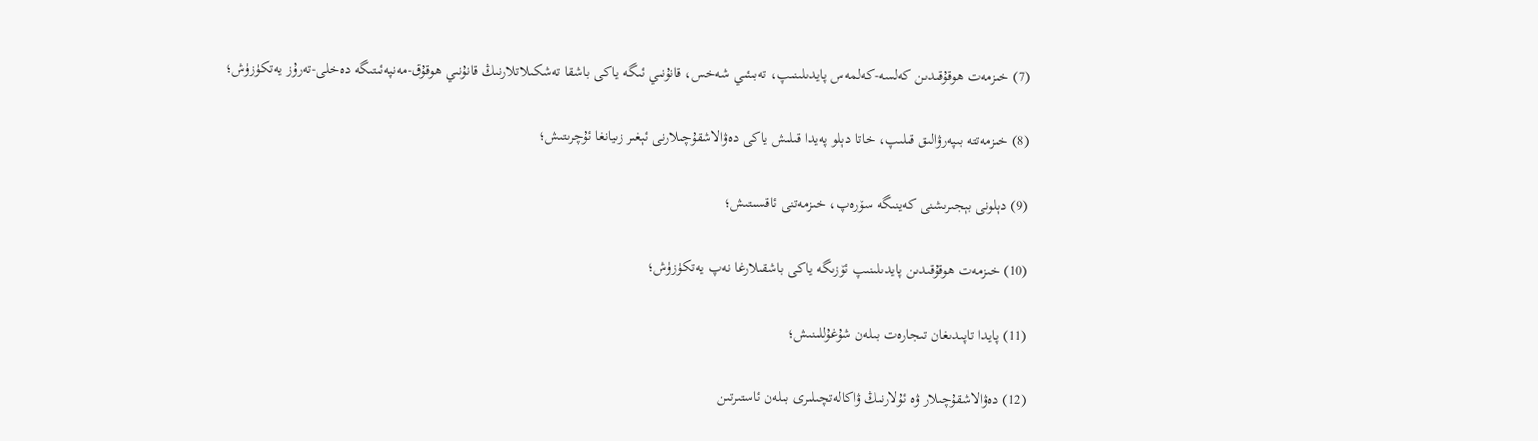(7) خىزمەت ھوقۇقىدىن كەلسە-كەلمەس پايدىلىنىپ، تەبىئىي شەخس، قانۇنىي ئىگە ياكى باشقا تەشكىلاتلارنىڭ قانۇنىي ھوقۇق-مەنپەئىتىگە دەخلى-تەرۇز يەتكۈزۈش؛

(8) خىزمەتتە بىپەرۋالىق قىلىپ، خاتا دېلو پەيدا قىلىش ياكى دەۋالاشقۇچىلارنى ئېغىر زىيانغا ئۇچرىتىش؛

(9) دېلونى بېجىرىشنى كەينىگە سۆرەپ، خىزمەتنى ئاقسىتىش؛

(10) خىزمەت ھوقۇقىدىن پايدىلىنىپ ئۆزىگە ياكى باشقىلارغا نەپ يەتكۈزۈش؛

(11) پايدا تاپىدىغان تىجارەت بىلەن شۇغۇللىنىش؛

(12) دەۋالاشقۇچىلار ۋە ئۇلارنىڭ ۋاكالەتچىلىرى بىلەن ئاستىرتىن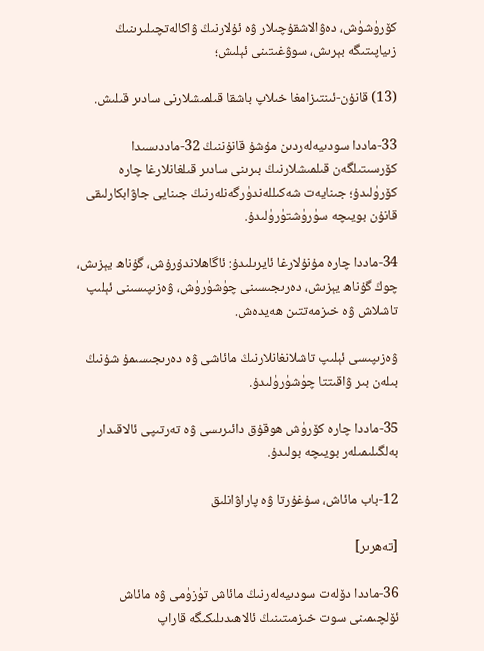كۆرۈشۈش، دەۋالاشقۇچىلار ۋە ئۇلارنىڭ ۋاكالەتچىلىرىنىڭ زىياپىتىگە بېرىش، سوۋغىتىنى ئېلىش؛

(13) قانۇن-ئىنتىزامغا خىلاپ باشقا قىلمىشلارنى سادىر قىلىش.

33-ماددا سودىيەلەردىن مۇشۇ قانۇننىڭ 32-ماددىسىدا كۆرسىتىلگەن قىلمىشلارنىڭ بىرىنى سادىر قىلغانلارغا چارە كۆرۈلىدۇ؛ جىنايەت شەكىللەندۈرگەنلەرنىڭ جىنايى جاۋابكارلىقى قانۇن بويىچە سۈرۈشتۈرۈلىدۇ.

34-ماددا چارە مۇنۇلارغا ئايرىلىدۇ: ئاگاھلاندۇرۇش، گۇناھ يېزىش، چوڭ گۇناھ يېزىش، دەرىجىسىنى چۈشۈرۈش، ۋەزىپىسىنى ئېلىپ تاشلاش ۋە خىزمەتتىن ھەيدەش.

ۋەزىپىسى ئېلىپ تاشلانغانلارنىڭ مائاشى ۋە دەرىجىسىمۇ شۇنىڭ بىلەن بىر ۋاقىتتا چۈشۈرۈلىدۇ.

35-ماددا چارە كۆرۈش ھوقۇق دائىرىسى ۋە تەرتىپى ئالاقىدار بەلگىلىمىلەر بويىچە بولىدۇ.

12-باب مائاش، سۇغۇرتا ۋە پاراۋانلىق

[تەھرىر]

36-ماددا دۆلەت سودىيەلەرنىڭ مائاش تۈزۈمى ۋە مائاش ئۆلچىمىنى سوت خىزمىتىنىڭ ئالاھىدىلىكىگە قاراپ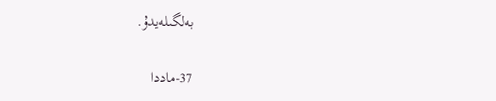بەلگىلەيدۇ.

37-ماددا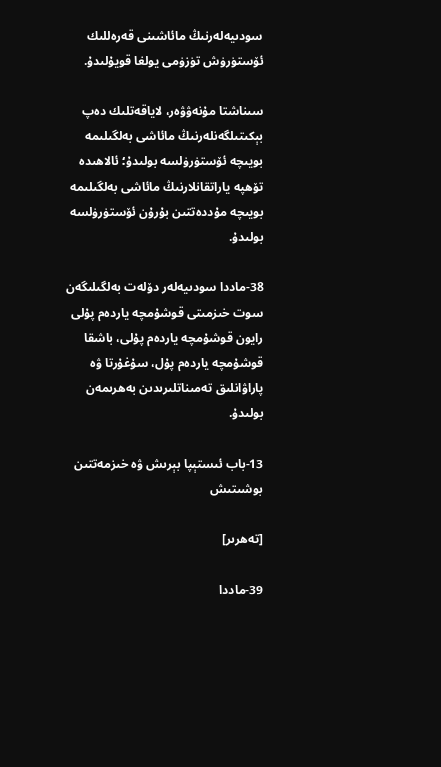سودىيەلەرنىڭ مائاشىنى قەرەللىك ئۆستۈرۈش تۈزۈمى يولغا قويۇلىدۇ.

سىناشتا مۇنەۋۋەر، لاياقەتلىك دەپ بېكىتىلگەنلەرنىڭ مائاشى بەلگىلىمە بويىچە ئۆستۈرۈلسە بولىدۇ؛ ئالاھىدە تۆھپە ياراتقانلارنىڭ مائاشى بەلگىلىمە بويىچە مۇددەتتىن بۇرۇن ئۆستۈرۈلسە بولىدۇ.

38-ماددا سودىيەلەر دۆلەت بەلگىلىگەن سوت خىزمىتى قوشۇمچە ياردەم پۇلى رايون قوشۇمچە ياردەم پۇلى، باشقا قوشۇمچە ياردەم پۇل، سۇغۇرتا ۋە پاراۋانلىق تەمىناتلىرىدىن بەھرىمەن بولىدۇ.

13-باب ئىستېپا بېرىش ۋە خىزمەتتىن بوشىتىش

[تەھرىر]

39-ماددا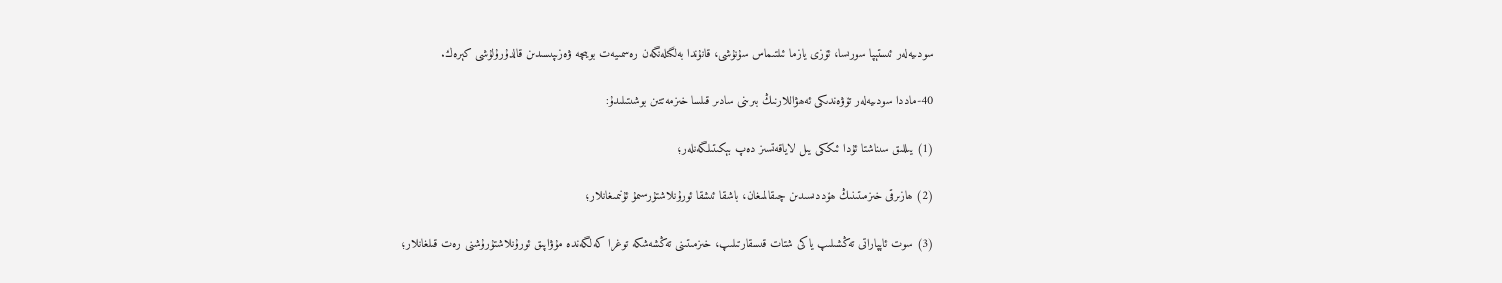سودىيەلەر ئىستېپا سورىسا، ئۆزى يازما ئىلتىماس سۇنۇشى، قانۇندا بەلگىلەنگەن رەسمىيەت بويىچە ۋەزىپىسىدىن قالدۇرۇلۇشى كېرەك.

40-ماددا سودىيەلەر تۆۋەندىكى ئەھۋاللارنىڭ بىرىنى سادىر قىلسا خىزمەتتىن بوشىتىلىدۇ:

(1) يىللىق سىناشتا ئۇدا ئىككى يىل لاياقەتسىز دەپ بېكىتىلگەنلەر؛

(2) ھازىرقى خىزمىتىنىڭ ھۆددىسىدىن چىقالمىغان، باشقا ئىشقا ئورۇنلاشتۇرسىمۇ ئۇنىمىغانلار؛

(3) سوت ئاپپاراتى تەڭشىلىپ ياكى شتات قىسقارتىلىپ، خىزمىتىنى تەڭشەشكە توغرا كەلگەندە مۇۋاپىق ئورۇنلاشتۇرۇشنى رەت قىلغانلار؛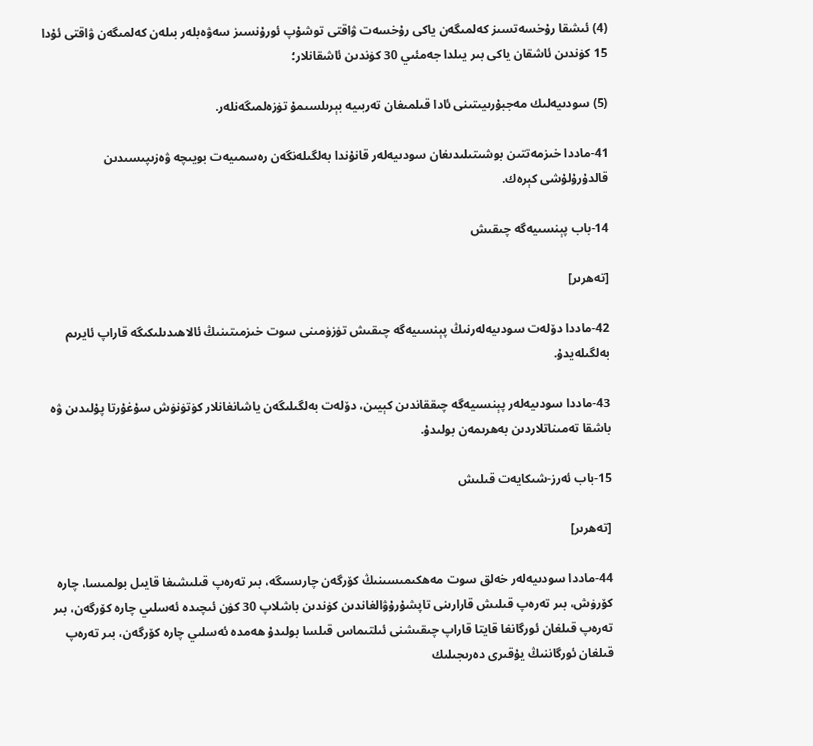(4) ئىشقا رۇخسەتسىز كەلمىگەن ياكى رۇخسەت ۋاقتى توشۇپ ئورۇنسىز سەۋەبلەر بىلەن كەلمىگەن ۋاقتى ئۇدا 15 كۈندىن ئاشقان ياكى بىر يىلدا جەمئىي 30 كۈندىن ئاشقانلار؛

(5) سودىيەلىك مەجبۇرىيىتىنى ئادا قىلمىغان تەربىيە بېرىلسىمۇ تۈزەلمىگەنلەر.

41-ماددا خىزمەتتىن بوشىتىلىدىغان سودىيەلەر قانۇندا بەلگىلەنگەن رەسمىيەت بويىچە ۋەزىپىسىدىن قالدۇرۇلۇشى كېرەك.

14-باب پېنسىيەگە چىقىش

[تەھرىر]

42-ماددا دۆلەت سودىيەلەرنىڭ پېنسىيەگە چىقىش تۈزۈمىنى سوت خىزمىتىنىڭ ئالاھىدىلىكىگە قاراپ ئايرىم بەلگىلەيدۇ.

43-ماددا سودىيەلەر پېنسىيەگە چىققاندىن كېيىن، دۆلەت بەلگىلىگەن ياشانغانلار كۈتۈنۈش سۇغۇرتا پۇلىدىن ۋە باشقا تەمىناتلاردىن بەھرىمەن بولىدۇ.

15-باب ئەرز-شىكايەت قىلىش

[تەھرىر]

44-ماددا سودىيەلەر خەلق سوت مەھكىمىسىنىڭ كۆرگەن چارىسىگە، بىر تەرەپ قىلىشىغا قايىل بولمىسا، چارە كۆرۈش، بىر تەرەپ قىلىش قارارىنى تاپشۇرۇۋالغاندىن كۈندىن باشلاپ 30 كۈن ئىچىدە ئەسلىي چارە كۆرگەن، بىر تەرەپ قىلغان ئورگانغا قايتا قاراپ چىقىشنى ئىلتىماس قىلسا بولىدۇ ھەمدە ئەسلىي چارە كۆرگەن، بىر تەرەپ قىلغان ئورگاننىڭ يۇقىرى دەرىجىلىك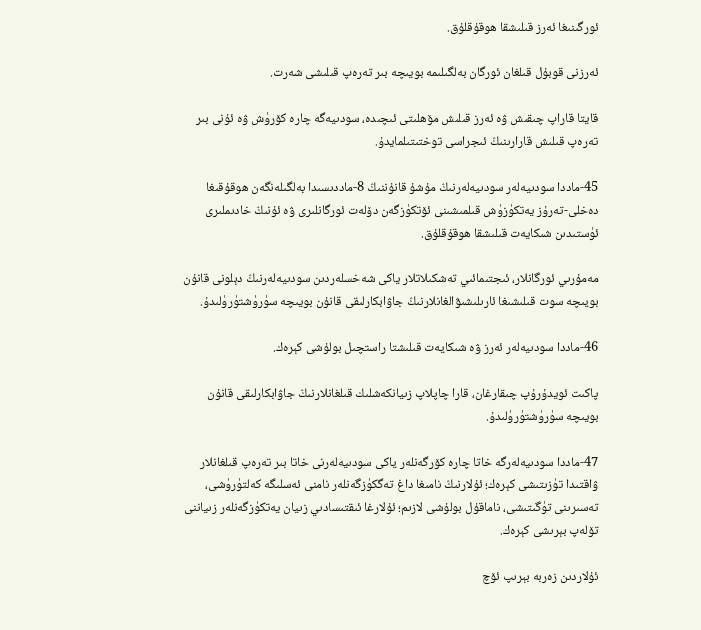ئورگىنىغا ئەرز قىلىشقا ھوقۇقلۇق.

ئەرزنى قوبۇل قىلغان ئورگان بەلگىلىمە بويىچە بىر تەرەپ قىلىشى شەرت.

قايتا قاراپ چىقىش ۋە ئەرز قىلىش مۆھلىتى ئىچىدە، سودىيەگە چارە كۆرۈش ۋە ئۇنى بىر تەرەپ قىلىش قارارىنىڭ ئىجراسى توختىتىلمايدۇ.

45-ماددا سودىيەلەر سودىيەلەرنىڭ مۇشۇ قانۇننىڭ 8-ماددىسىدا بەلگىلەنگەن ھوقۇقىغا دەخلى-تەرۇز يەتكۈزۈش قىلمىشىنى ئۆتكۈزگەن دۆلەت ئورگانلىرى ۋە ئۇنىڭ خادىملىرى ئۈستىدىن شىكايەت قىلىشقا ھوقۇقلۇق.

مەمۇرىي ئورگانلار، ئىجتىمائىي تەشكىلاتلار ياكى شەخسلەردىن سودىيەلەرنىڭ دېلونى قانۇن بويىچە سوت قىلىشىغا ئارىلىشىۋالغانلارنىڭ جاۋابكارلىقى قانۇن بويىچە سۈرۈشتۈرۈلىدۇ.

46-ماددا سودىيەلەر ئەرز ۋە شىكايەت قىلىشتا راستچىل بولۇشى كېرەك.

پاكىت ئويدۇرۇپ چىقارغان، قارا چاپلاپ زىيانكەشلىك قىلغانلارنىڭ جاۋابكارلىقى قانۇن بويىچە سۈرۈشتۈرۈلىدۇ.

47-ماددا سودىيەلەرگە خاتا چارە كۆرگەنلەر ياكى سودىيەلەرنى خاتا بىر تەرەپ قىلغانلار ۋاقتىدا تۈزىتىشى كېرەك؛ ئۇلارنىڭ نامىغا داغ تەگكۈزگەنلەر نامنى ئەسلىگە كەلتۈرۈشى، تەسىرىنى تۈگىتىشى، ناماقۇل بولۇشى لازىم؛ ئۇلارغا ئىقتىسادىي زىيان يەتكۈزگەنلەر زىياننى تۆلەپ بېرىشى كېرەك.

ئۇلاردىن زەربە بېرىپ ئۆچ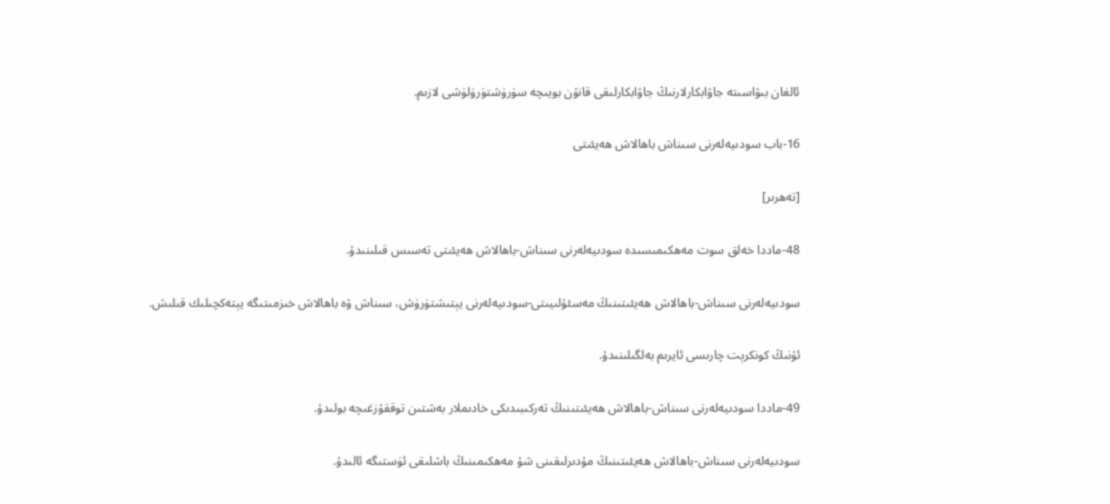ئالغان بىۋاسىتە جاۋابكارلارنىڭ جاۋابكارلىقى قانۇن بويىچە سۈرۈشتۈرۈلۈشى لازىم.

16-باب سودىيەلەرنى سىناش باھالاش ھەيئىتى

[تەھرىر]

48-ماددا خەلق سوت مەھكىمىسىدە سودىيەلەرنى سىناش-باھالاش ھەيئىتى تەسىس قىلىنىدۇ.

سودىيەلەرنى سىناش-باھالاش ھەيئىتىنىڭ مەسئۇلىيىتى-سودىيەلەرنى يېتىشتۈرۈش، سىناش ۋە باھالاش خىزمىتىگە يېتەكچىلىك قىلىش.

ئۇنىڭ كونكرېت چارىسى ئايرىم بەلگىلىنىدۇ.

49-ماددا سودىيەلەرنى سىناش-باھالاش ھەيئىتىنىڭ تەركىبىدىكى خادىملار بەشتىن توققۇزغىچە بولىدۇ.

سودىيەلەرنى سىناش-باھالاش ھەيئىتىنىڭ مۇدىرلىقىنى شۇ مەھكىمىنىڭ باشلىقى ئۈستىگە ئالىدۇ.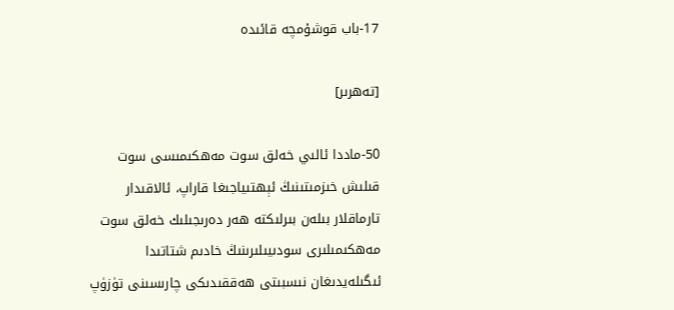17-باب قوشۇمچە قائىدە

[تەھرىر]

50-ماددا ئالىي خەلق سوت مەھكىمىسى سوت قىلىش خىزمىتىنىڭ ئېھتىياجىغا قاراپ، ئالاقىدار تارماقلار بىلەن بىرلىكتە ھەر دەرىجىلىك خەلق سوت مەھكىمىلىرى سودىيىلىرىنىڭ خادىم شتاتىدا ئىگىلەيدىغان نىسبىتى ھەققىدىكى چارىسىنى تۈزۈپ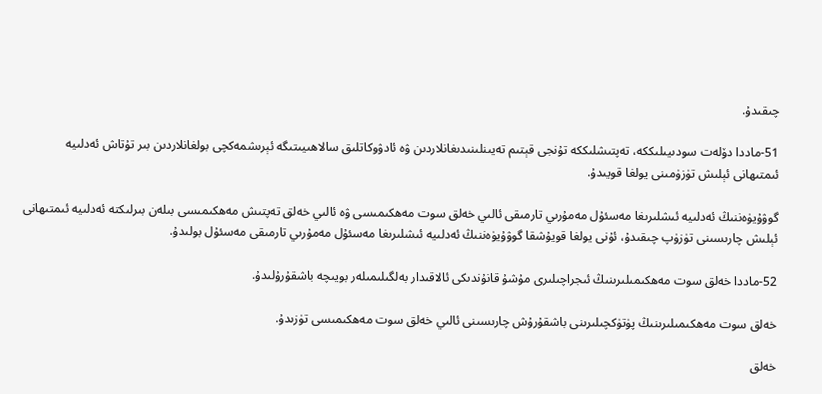چىقىدۇ.

51-ماددا دۆلەت سودىيىلىككە، تەپتىشلىككە تۇنجى قېتىم تەيىنلىنىدىغانلاردىن ۋە ئادۋوكاتلىق سالاھىيىتىگە ئېرىشمەكچى بولغانلاردىن بىر تۇتاش ئەدلىيە ئىمتىھانى ئېلىش تۈزۈمىنى يولغا قويىدۇ.

گوۋۇيۈەننىڭ ئەدلىيە ئىشلىرىغا مەسئۇل مەمۇرىي تارمىقى ئالىي خەلق سوت مەھكىمىسى ۋە ئالىي خەلق تەپتىش مەھكىمىسى بىلەن بىرلىكتە ئەدلىيە ئىمتىھانى ئېلىش چارىسىنى تۈزۈپ چىقىدۇ، ئۇنى يولغا قويۇشقا گوۋۇيۈەننىڭ ئەدلىيە ئىشلىرىغا مەسئۇل مەمۇرىي تارمىقى مەسئۇل بولىدۇ.

52-ماددا خەلق سوت مەھكىمىلىرىنىڭ ئىجراچىلىرى مۇشۇ قانۇندىكى ئالاقىدار بەلگىلىمىلەر بويىچە باشقۇرۇلىدۇ.

خەلق سوت مەھكىمىلىرىنىڭ پۈتۈكچىلىرىنى باشقۇرۇش چارىسىنى ئالىي خەلق سوت مەھكىمىسى تۈزىدۇ.

خەلق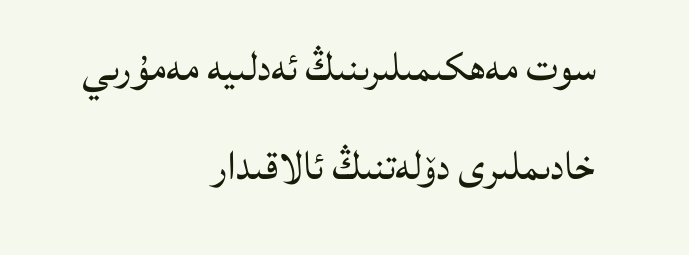سوت مەھكىمىلىرىنىڭ ئەدلىيە مەمۇرىي خادىملىرى دۆلەتنىڭ ئالاقىدار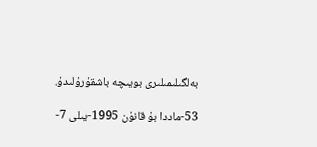بەلگىلىمىلىرى بويىچە باشقۇرۇلىدۇ.

53-ماددا بۇ قانۇن 1995-يىلى 7-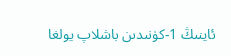ئاينىڭ 1-كۈنىدىن باشلاپ يولغا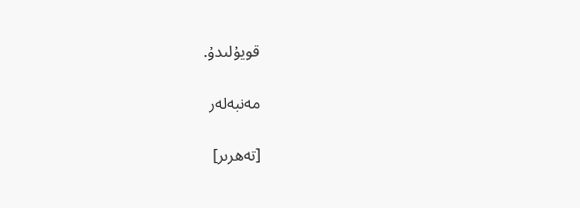قويۇلىدۇ.

مەنبەلەر

[تەھرىر]